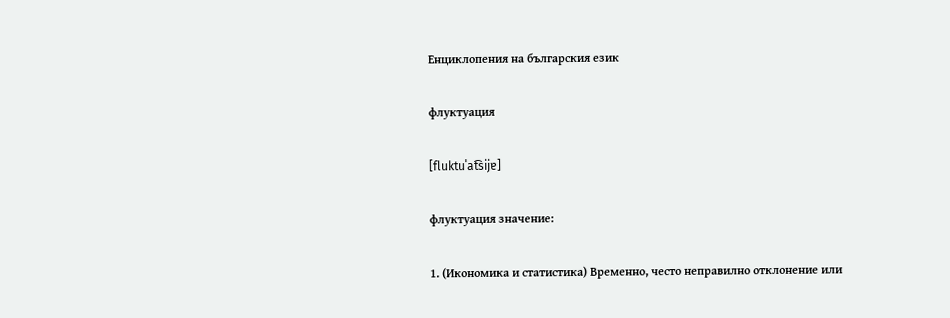Енциклопения на българския език

флуктуация

[fluktuˈat͡sijɐ]

флуктуация значение:

1. (Икономика и статистика) Временно, често неправилно отклонение или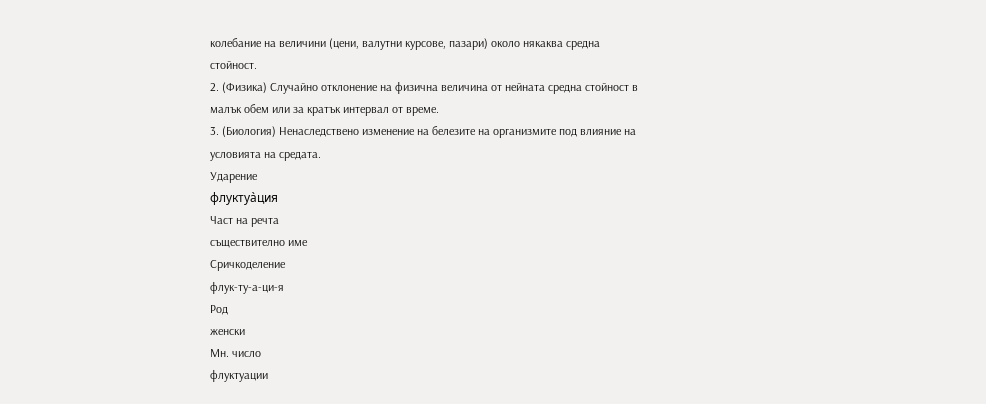колебание на величини (цени, валутни курсове, пазари) около някаква средна стойност.
2. (Физика) Случайно отклонение на физична величина от нейната средна стойност в малък обем или за кратък интервал от време.
3. (Биология) Ненаследствено изменение на белезите на организмите под влияние на условията на средата.
Ударение
флуктуа̀ция
Част на речта
съществително име
Сричкоделение
флук-ту-а-ци-я
Род
женски
Мн. число
флуктуации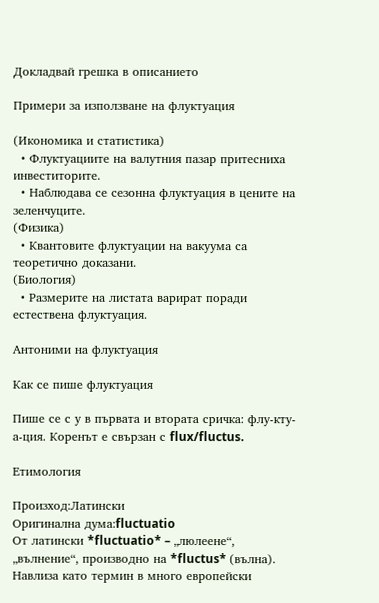Докладвай грешка в описанието

Примери за използване на флуктуация

(Икономика и статистика)
  • Флуктуациите на валутния пазар притесниха инвеститорите.
  • Наблюдава се сезонна флуктуация в цените на зеленчуците.
(Физика)
  • Квантовите флуктуации на вакуума са теоретично доказани.
(Биология)
  • Размерите на листата варират поради естествена флуктуация.

Антоними на флуктуация

Как се пише флуктуация

Пише се с у в първата и втората сричка: флу-кту-а-ция. Коренът е свързан с flux/fluctus.

Етимология

Произход:Латински
Оригинална дума:fluctuatio
От латински *fluctuatio* – „люлеене“, „вълнение“, производно на *fluctus* (вълна). Навлиза като термин в много европейски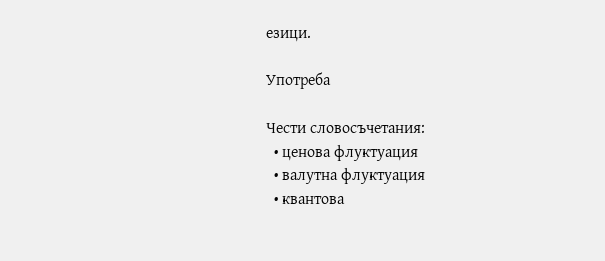езици.

Употреба

Чести словосъчетания:
  • ценова флуктуация
  • валутна флуктуация
  • квантова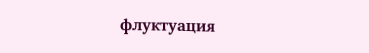флуктуация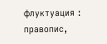флуктуация : правопис,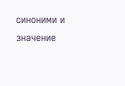синоними и значение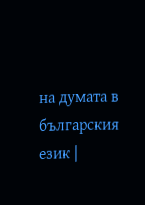на думата в българския език |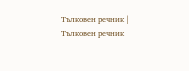Тълковен речник | Тълковен речник